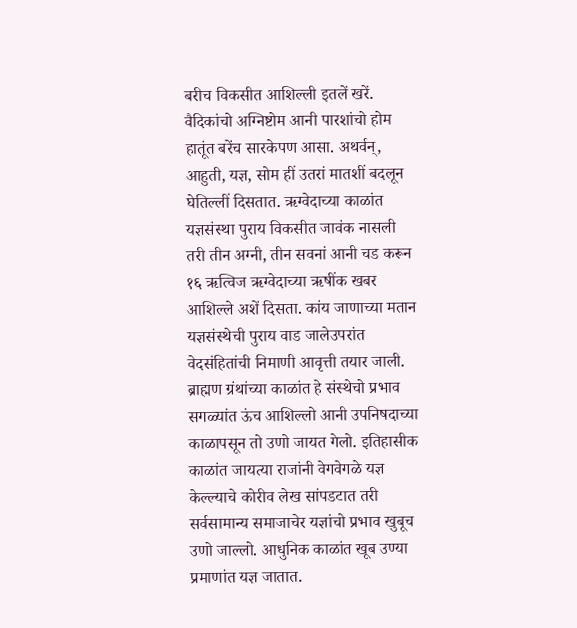बरीच विकसीत आशिल्ली इतलें खरें. वैदिकांचो अग्निष्टोम आनी पारशांचो होम हातूंत बरेंच सारकेपण आसा. अथर्वन्, आहुती, यज्ञ, सोम हीं उतरां मातशीं बदलून घेतिल्लीं दिसतात. ऋग्वेदाच्या काळांत यज्ञसंस्था पुराय विकसीत जावंक नासली तरी तीन अग्नी, तीन सवनां आनी चड करून १६ ऋत्विज ऋग्वेदाच्या ऋषींक खबर आशिल्ले अशें दिसता. कांय जाणाच्या मतान यज्ञसंस्थेची पुराय वाड जालेउपरांत वेदसंहितांची निमाणी आवृत्ती तयार जाली. ब्राह्मण ग्रंथांच्या काळांत हे संस्थेचो प्रभाव सगळ्यांत ऊंच आशिल्लो आनी उपनिषदाच्या काळापसून तो उणो जायत गेलो. इतिहासीक काळांत जायत्या राजांनी वेगवेगळे यज्ञ केल्ल्याचे कोरीव लेख सांपडटात तरी सर्वसामान्य समाजाचेर यज्ञांचो प्रभाव खुबूच उणो जाल्लो. आधुनिक काळांत खूब उण्या प्रमाणांत यज्ञ जातात.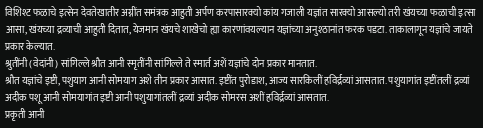विशिश्ट फळाचे इत्सेन देवतेखातीर अग्नींत समंत्रक आहुती अर्पण करपासारक्यो कांय गजाली यज्ञांत सारक्यो आसल्यो तरी खंयच्या फळाची इत्सा आसा, खंयच्या द्रव्याची आहुती दितात, येजमान खंयचे शाखेचो ह्या कारणांवयल्यान यज्ञांच्या अनुश्ठानांत फरक पडटा. ताकालागून यज्ञांचे जायते प्रकार केल्यात.
श्रुतींनी (वेदांनी) सांगिल्ले श्रौत आनी स्मृतींनी सांगिल्ले ते स्मार्त अशें यज्ञांचे दोन प्रकार मानतात.
श्रौत यज्ञांचे इष्टी, पशुयाग आनी सोमयाग अशे तीन प्रकार आसात. इष्टींत पुरोडाश, आज्य सारकिलीं हविर्द्रव्यां आसतात. पशुयागांत इष्टींतलीं द्रव्यां अदीक पशू आनी सोमयागांत इष्टी आनी पशुयागांतलीं द्रव्यां अदीक सोमरस अशीं हविर्द्रव्यां आसतात.
प्रकृती आनी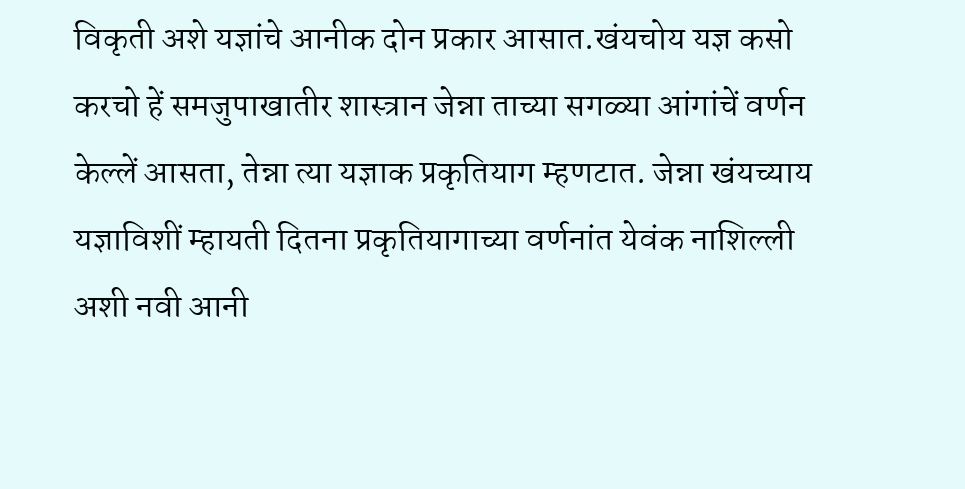विकृती अशे यज्ञांचे आनीक दोन प्रकार आसात.खंयचोय यज्ञ कसो करचो हें समजुपाखातीर शास्त्रान जेन्ना ताच्या सगळ्या आंगांचें वर्णन केल्लें आसता, तेन्ना त्या यज्ञाक प्रकृतियाग म्हणटात. जेन्ना खंयच्याय यज्ञाविशीं म्हायती दितना प्रकृतियागाच्या वर्णनांत येवंक नाशिल्ली अशी नवी आनी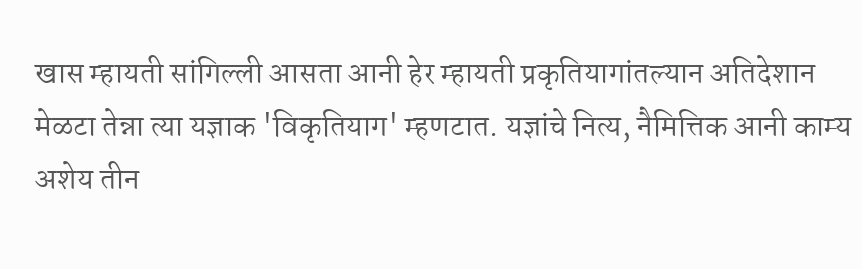खास म्हायती सांगिल्ली आसता आनी हेर म्हायती प्रकृतियागांतल्यान अतिदेशान मेळटा तेन्ना त्या यज्ञाक 'विकृतियाग' म्हणटात. यज्ञांचे नित्य, नैमित्तिक आनी काम्य अशेय तीन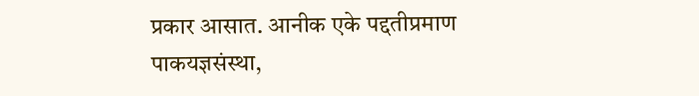प्रकार आसात. आनीक एके पद्दतीप्रमाण पाकयज्ञसंस्था,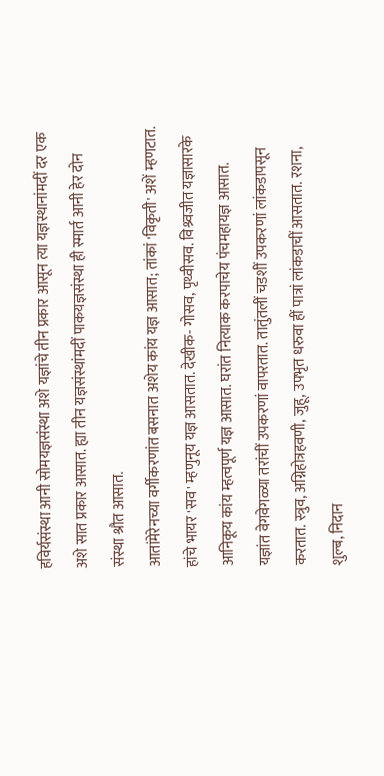हविर्यसंस्था आनी सोमयज्ञसंस्था अशे यज्ञांचे तीन प्रकार आसून त्या यज्ञस्थानांमदीं दर एक अशे सात प्रकार आसात. ह्या तीन यज्ञसंस्थांमदीं पाकयज्ञसंस्था ही स्मार्त आनी हेर दोन संस्था श्रौत आसात.
आतांमेरेनच्या वर्गीकरणांत बसनात अशेय कांय यज्ञ आसात; तांकां 'विकृती' अशें म्हणटात. हांचे भायर 'सव' म्हणुनूय यज्ञ आसतात. देखीक- गोसव, पृथ्वीसव. विश्र्वजीत यज्ञासारके आनिकूय कांय म्हत्वपूर्ण यज्ञ आसात. घरांत नित्याक करपाचेय पंचमहायज्ञ आसात.
यज्ञांत वेगवेगळ्या तरांचीं उपकरणां वापरतात. तातुंतलीं चडशीं उपकरणां लांकडापसून करतात. स्त्रुव, अग्निहोत्रहवणी, जुहू, उपभृत धरुवा हीं पात्रां लांकडाचीं आसतात. रशना, शुल्ब, निदान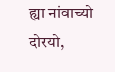ह्या नांवाच्यो दोरयो,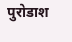पुरोडाश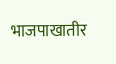भाजपाखातीर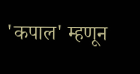'कपाल' म्हणून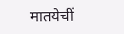मातयेचीं